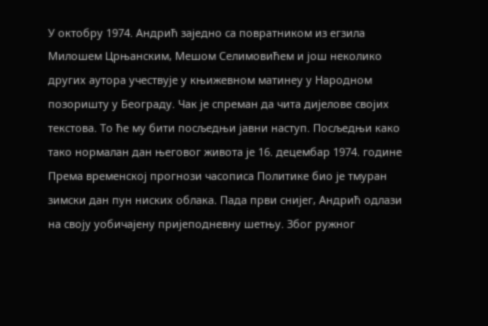У октобру 1974. Андрић заједно са повратником из егзила Милошем Црњанским, Мешом Селимовићем и још неколико других аутора учествује у књижевном матинеу у Народном позоришту у Београду. Чак је спреман да чита дијелове својих текстoва. То ће му бити посљедњи јавни наступ. Посљедњи како тако нормалан дан његовог живота је 16. децембар 1974. године Према временској прогнози часописа Политике био је тмуран зимски дан пун ниских облака. Пада први снијег, Андрић одлази на своју уобичајену пријеподневну шетњу. Због ружног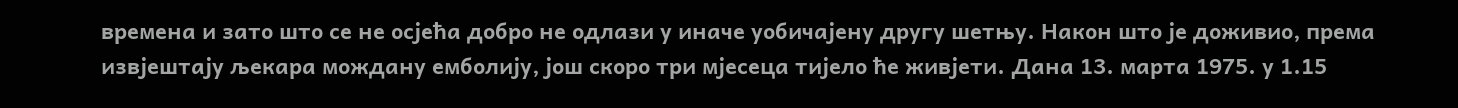времена и зато што се не осјећа добро не одлази у иначе уобичајену другу шетњу. Након што је доживио, према извјештају љекара мождану емболију, још скоро три мјесеца тијело ће живјети. Дана 13. марта 1975. у 1.15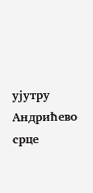ујутру Андрићево срце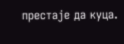престаје да куца.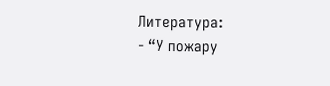Литература:
- “У пожару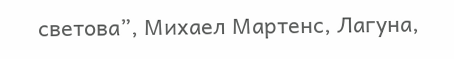светова”, Михаел Мартенс, Лагуна,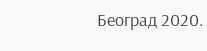Београд 2020.